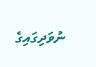ނުވަދިގައިގެ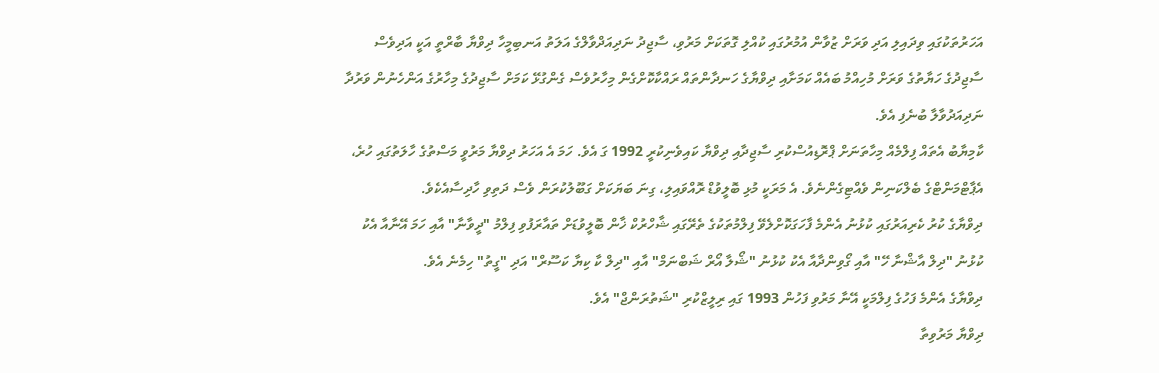އަހަރުތަކުގައި ވިދައިލި އަދި ވަރަށް ޒުވާން އުމުރުގައި ކުއްލި ގޮތަކަށް މަރުވި، ސާޖިދު ނަދިއަދްވާލްގެ އަލަތު އަނބިމީހާ ދިވްޔާ ބާރްތީ އަކީ އަދިވެސް ސާޖިދުގެ ހަޔާތުގެ ވަރަށް މުހިއްމު ބައެއް ކަމަށާއި ދިވްޔާގެ ހަނދާންތައް ރައްކާކޮށްގެން މިހާރުވެސް ގެންގުޅޭ ކަމަށް ސާޖިދުގެ މިހާރުގެ އަންހެނުން ވަރުދާ ނަދިއަދުވާލާ ބުނެފި އެވެ.
ކާމިޔާބު އެތައް ފިލްމެއް މިހާތަނަށް ޕްރޮޑިއުސްކުރި ސާޖިދާއި ދިވްޔާ ކައިވެނިކުރީ 1992 ގަ އެވެ. ހަމަ އެ އަހަރު ދިވްޔާ މަރުވީ މަސްތުގެ ހާލަތުގައި ހުރެ، އެޕާޓްމަންޓްގެ ބެލްކަނިން ވެއްޓިގެންނެވެ. އެ މަރަކީ މުޅި ބޮލީވުޑް ރޮއްވައިލި، ގިނަ ބަޔަކަށް ގަބޫލުކުރަން ވެސް ދަތިވި ހާދިސާއެކެވެ.
ދިވްޔާގެ ކުރު ކެރިއަރުގައި ކުޅުނު އެންމެ ފާހަގަކޮށްލެވޭ ފިލްމުތަކުގެ ތެރޭގައި ޝާހްރުކް ޚާން ބޮލީވުޑަށް ތައާރަފުވި ފިލްމު "ދީވާނާ" އާއި ހަމަ އޭނާއާ އެކު ކުޅުނު "ދިލް އާޝްނާ ހޭ" އާއި ގޯވިންދާއާ އެކު ކުޅުނު "ޝޯލާ އޯރް ޝަބްނަމް" އާއި "ދިލް ކާ ކިޔާ ކަސޫރް" އަދި "ގީތު" ހިމެނެ އެވެ.
ދިވްޔާގެ އެންމެ ފަހުގެ ފިލްމަކީ އޭނާ މަރުވި ފަހުން 1993 ގައި ރިލީޒްކުރި "ޝަތުރަންޖް" އެވެ.
ދިވްޔާ މަރުވިތާ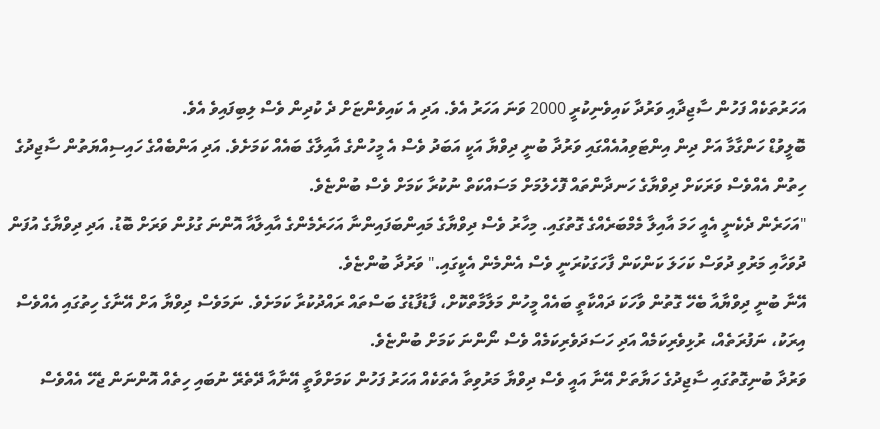އަހަރުތަކެއް ފަހުން ސާޖިދާއި ވަރުދާ ކައިވެނިކުރީ 2000 ވަނަ އަހަރު އެވެ. އަދި އެ ކައިވެންޏަށް ދެ ކުދިން ވެސް ލިބިފައިވެ އެވެ.
ބޮލީވުޑް ހަންގާމާ އަށް ދިން އިންޓަވިއުއެއްގައި ވަރުދާ ބުނީ ދިވްޔާ އަކީ އަބަދު ވެސް އެ މީހުންގެ އާއިލާގެ ބައެއް ކަމަށެވެ. އަދި އަންބެއްގެ ހައިސިއްޔަތުން ސާޖިދުގެ ހިތުން އެއްވެސް ވަރަކަށް ދިވްޔާގެ ހަނދާންތައް ފޮހެލުމަށް މަސައްކަތް ނުކުރާ ކަމަށް ވެސް ބުންޏެވެ.
"އަހަރެން ދެކެނީ އެއީ ހަމަ އާއިލާ މެމްބަރެއްގެ ގޮތުގައި. މިހާރު ވެސް ދިވްޔާގެ މައިންބަފައިންނާ އަހަރެމެންގެ އާއިލާއާ އޮންނަ ގުޅުން ވަރަށް ބޮޑު. އަދި ދިވްޔާގެ އުފަން ދުވަހާއި މަރުވި ދުވަސް ކަހަލަ ކަންކަން ފާހަގަކުރަނީ ވެސް އެންމެން އެކީގައި." ވަރުދާ ބުންޏެވެ.
އޭނާ ބުނީ ދިވްޔާއާ ބެހޭ ގޮތުން ވާހަކަ ދައްކާތީ ބައެއް މީހުން މަލާމާތްކޮށް، ފާޑުފާޑުގެ ބަސްތައް ރައްދުކުރާ ކަމަށެވެ. ނަމަވެސް ދިވްޔާ އަށް އޭނާގެ ހިތުގައި އެއްވެސް އިރަކު، ނަފުރަތެއް، ރުޅިވެރިކަމެއް އަދި ހަސަދަވެރިކަމެއް ވެސް ނޯންނަ ކަމަށް ބުންޏެވެ.
ވަރުދާ ބުނިގޮތުގައި ސާޖިދުގެ ހަޔާތަށް އޭނާ އައީ ވެސް ދިވްޔާ މަރުވިތާ އެތަކެއް އަހަރު ފަހުން ކަމަށްވާތީ އޭނާއާ ދޭތެރޭ ނުބައި ހިތެއް އޮންނަން ޖެހޭ އެއްވެސް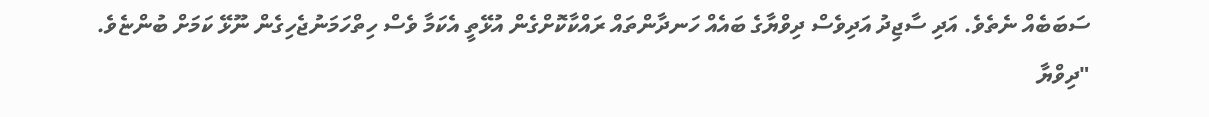ސަބަބެއް ނެތެވެ. އަދި ސާޖިދު އަދިވެސް ދިވްޔާގެ ބައެއް ހަނދާންތައް ރައްކާކޮށްގެން އުޅޭތީ އެކަމާ ވެސް ހިތްހަމަނުޖެހިގެން ނޫޅޭ ކަމަށް ބުންޏެވެ.
"ދިވްޔާ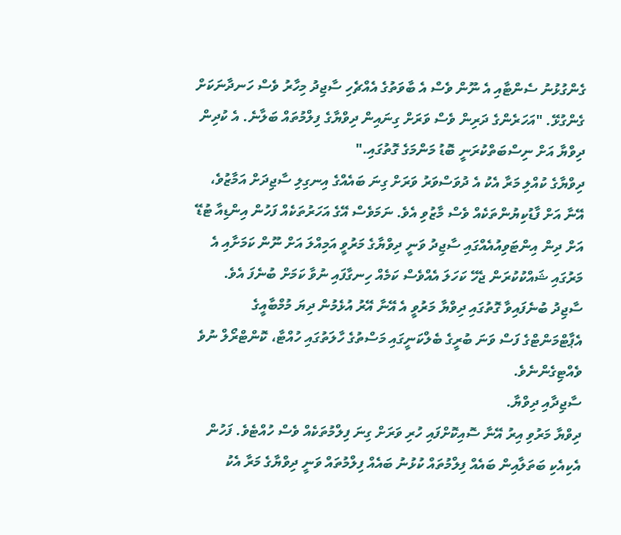ގެންގުޅުނު ސެންޓާއި އެ ނޫން ވެސް އެ ބާވަތުގެ އެއްޗެހި ސާޖިދު މިހާރު ވެސް ހަނދާނަކަށް ގެންގުޅޭ. "އަހަރެންގެ ދަރިން ވެސް ވަރަށް ގިނައިން ދިވްޔާގެ ފިލްމުތައް ބަލާނެ. އެ ކުދިން ދިވްޔާ އަށް ނިސްބަތްކުރަނީ ބޮޑު މަންމަގެ ގޮތުގައި."
ދިވްޔާގެ ކުއްލި މަރާ އެކު އެ ދުވަސްވަރު ވަރަށް ގިނަ ބައެއްގެ އިނގިލި ސާޖިދަށް އަމާޒުވެ، އޭނާ އަށް ފާޑުކިޔުންތަކެއް ވެސް މާޒުވި އެވެ. ނަމަވެސް އޭގެ އަހަރުތަކެއް ފަހުން އިންޑިއާ ޓުޑޭ އަށް ދިން އިންޓަވިއުއެއްގައި ސާޖިދު ވަނީ ދިވްޔާގެ މަރުވީ އަމިއްލަ އަށް ނޫން ކަމަށާއި އެ މަރުގައި ޝައްކުކުރަން ޖެހޭ ކަހަލަ އެއްވެސް ކަމެއް ހިނގާފައި ނުވާ ކަމަށް ބުނެފަ އެވެ.
ސާޖިދު ބުނެފައިވާ ގޮތުގައި ދިވްޔާ މަރުވީ އެ އޭނާ އޭރު އުޅެމުން ދިޔަ މުމްބާއީގެ އެޕާޓްމަންޓްގެ ފަސް ވަނަ ބުރީގެ ބެލްކަނީގައި މަސްތުގެ ހާލަތުގައި ހުއްޓާ، ކޮންޓްރޯލް ނުވެ ވެއްޓިގެންނެވެ.
ސާޖިދާއި ދިވްޔާ.
ދިވްޔާ މަރުވި އިރު އޭނާ ސޮއިކޮށްފައި ހުރި ވަރަށް ގިނަ ފިލްމުތަކެއް ވެސް ހުއްޓެވެ. ފަހުން އެކިއެކި ބަތަލާއިން ބައެއް ފިލްމުތައް ކުޅުނު ބައެއް ފިލްމުތައް ވަނީ ދިވްޔާގެ މަރާ އެކު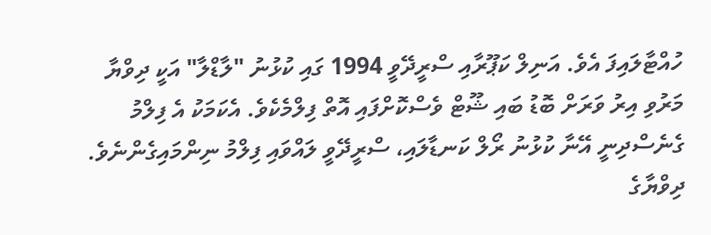ހުއްޓާލައިފަ އެވެ. އަނިލް ކަޕޫރާއި ސްރީދޭވީ 1994 ގައި ކުޅުނު "ލާޑްލާ" އަކީ ދިވްޔާ މަރުވި އިރު ވަރަށް ބޮޑު ބައި ޝޫޓް ވެސްކޮށްފައި އޮތް ފިލްމެކެވެ. އެކަމަކު އެ ފިލްމު ގެނެސްދިނީ އޭނާ ކުޅުނު ރޯލް ކަނޑާލައި، ސްރީދޭވީ ލައްވައި ފިލްމު ނިންމައިގެންނެވެ.
ދިވްޔާގެ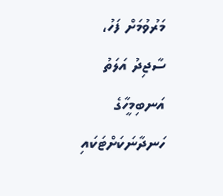މަރުވުމަށް ފަހު، ސާޖިދު އަލަތު އަނބިމީހާގެ ހަނދާނަކަށްޓަކައި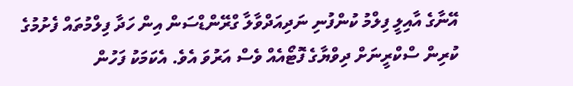އޭނާގެ އާއިލީ ފިލްމު ކުންފުނި ނަދިއަދްވާލާ ގްރޭންޑްސަން އިން ހަދާ ފިލްމުތައް ފެށުމުގެ ކުރިން ސްކްރީނަށް ދިވްޔާގެ ފޮޓޯއެއް ވެސް އަރުވަ އެވެ. އެކަމަކު ފަހުން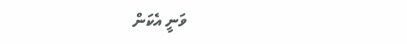ވަނީ އެކަން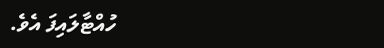ހުއްޓާލައިފަ އެވެ.